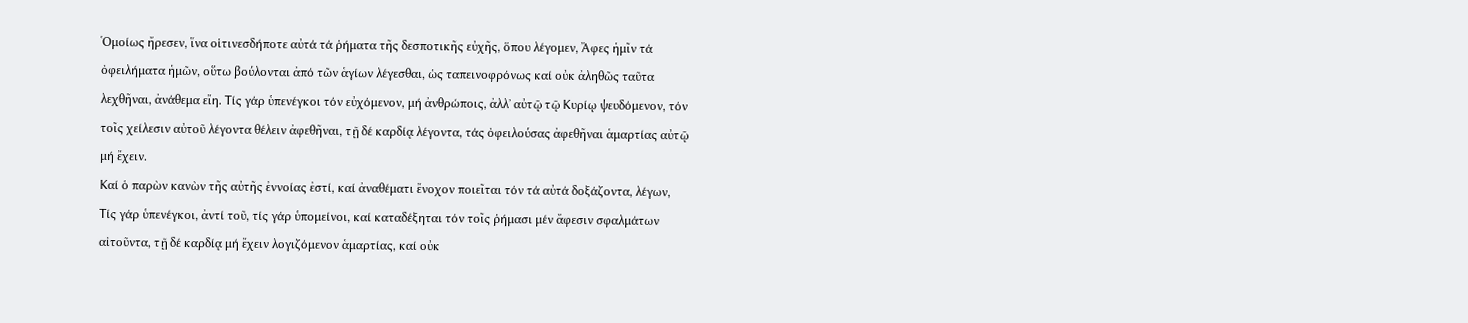Ὁμοίως ἤρεσεν, ἵνα οἱτινεσδήποτε αὐτά τά ῥήματα τῆς δεσποτικῆς εὐχῆς, ὅπου λέγομεν, Ἄφες ἡμῖν τά ὀφειλήματα ἡμῶν, οὕτω βούλονται ἀπό τῶν ἁγίων λέγεσθαι, ὡς ταπεινοφρόνως καί οὐκ ἀληθῶς ταῦτα λεχθῆναι, ἀνάθεμα εἴη. Τίς γάρ ὑπενέγκοι τόν εὐχόμενον, μή ἀνθρώποις, ἀλλ᾽ αὐτῷ τῷ Κυρίῳ ψευδόμενον, τόν τοῖς χείλεσιν αὐτοῦ λέγοντα θέλειν ἀφεθῆναι, τῇ δέ καρδίᾳ λέγοντα, τάς ὀφειλούσας ἀφεθῆναι ἁμαρτίας αὐτῷ μή ἔχειν.
Καί ὁ παρὼν κανὼν τῆς αὐτῆς ἐννοίας ἐστί, καί ἀναθέματι ἔνοχον ποιεῖται τόν τά αὐτά δοξάζοντα, λέγων, Τίς γάρ ὑπενέγκοι, ἀντί τοῦ, τίς γάρ ὑπομείνοι, καί καταδέξηται τόν τοῖς ῥήμασι μέν ἄφεσιν σφαλμάτων αἰτοῦντα, τῇ δέ καρδίᾳ μή ἔχειν λογιζόμενον ἁμαρτίας, καί οὐκ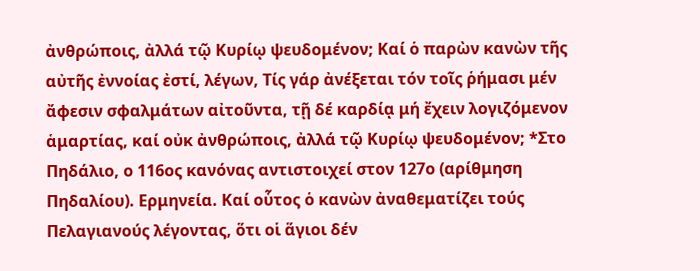ἀνθρώποις, ἀλλά τῷ Κυρίῳ ψευδομένον; Καί ὁ παρὼν κανὼν τῆς αὐτῆς ἐννοίας ἐστί, λέγων, Τίς γάρ ἀνέξεται τόν τοῖς ῥήμασι μέν ἄφεσιν σφαλμάτων αἰτοῦντα, τῇ δέ καρδίᾳ μή ἔχειν λογιζόμενον ἁμαρτίας, καί οὐκ ἀνθρώποις, ἀλλά τῷ Κυρίῳ ψευδομένον; *Στο Πηδάλιο, ο 116ος κανόνας αντιστοιχεί στον 127ο (αρίθμηση Πηδαλίου). Ερμηνεία. Καί οὗτος ὁ κανὼν ἀναθεματίζει τούς Πελαγιανούς λέγοντας, ὅτι οἱ ἅγιοι δέν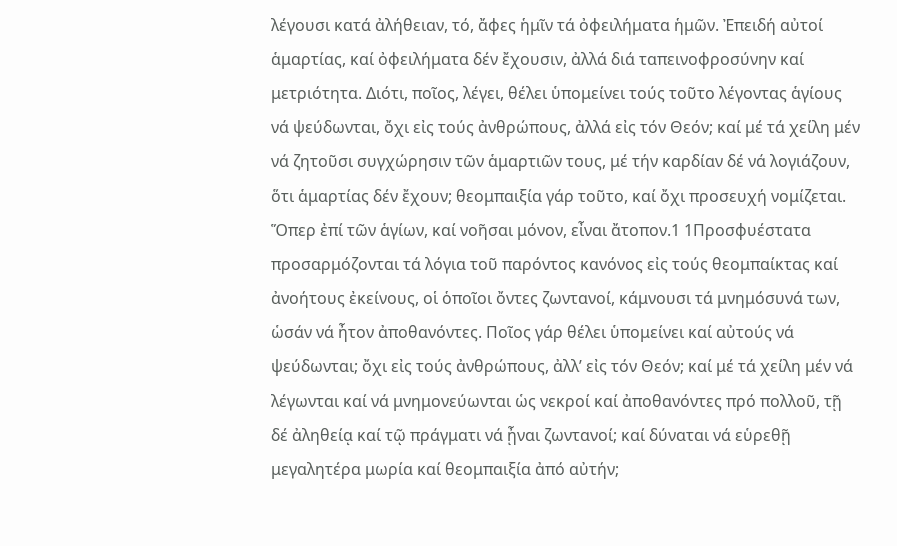λέγουσι κατά ἀλήθειαν, τό, ἄφες ἡμῖν τά ὀφειλήματα ἡμῶν. Ἐπειδή αὐτοί ἁμαρτίας, καί ὀφειλήματα δέν ἔχουσιν, ἀλλά διά ταπεινοφροσύνην καί μετριότητα. Διότι, ποῖος, λέγει, θέλει ὑπομείνει τούς τοῦτο λέγοντας ἁγίους νά ψεύδωνται, ὄχι εἰς τούς ἀνθρώπους, ἀλλά εἰς τόν Θεόν; καί μέ τά χείλη μέν νά ζητοῦσι συγχώρησιν τῶν ἁμαρτιῶν τους, μέ τήν καρδίαν δέ νά λογιάζουν, ὅτι ἁμαρτίας δέν ἔχουν; θεομπαιξία γάρ τοῦτο, καί ὄχι προσευχή νομίζεται. Ὅπερ ἐπί τῶν ἁγίων, καί νοῆσαι μόνον, εἶναι ἄτοπον.1 1Προσφυέστατα προσαρμόζονται τά λόγια τοῦ παρόντος κανόνος εἰς τούς θεομπαίκτας καί ἀνοήτους ἐκείνους, οἱ ὁποῖοι ὄντες ζωντανοί, κάμνουσι τά μνημόσυνά των, ὡσάν νά ἦτον ἀποθανόντες. Ποῖος γάρ θέλει ὑπομείνει καί αὐτούς νά ψεύδωνται; ὄχι εἰς τούς ἀνθρώπους, ἀλλ’ εἰς τόν Θεόν; καί μέ τά χείλη μέν νά λέγωνται καί νά μνημονεύωνται ὡς νεκροί καί ἀποθανόντες πρό πολλοῦ, τῇ δέ ἀληθείᾳ καί τῷ πράγματι νά ᾖναι ζωντανοί; καί δύναται νά εὑρεθῇ μεγαλητέρα μωρία καί θεομπαιξία ἀπό αὐτήν;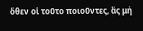ὅθεν οἱ τοῦτο ποιοῦντες, ἂς μή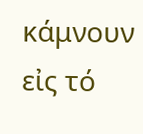κάμνουν εἰς τό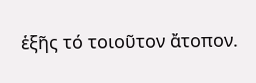ἑξῆς τό τοιοῦτον ἄτοπον.